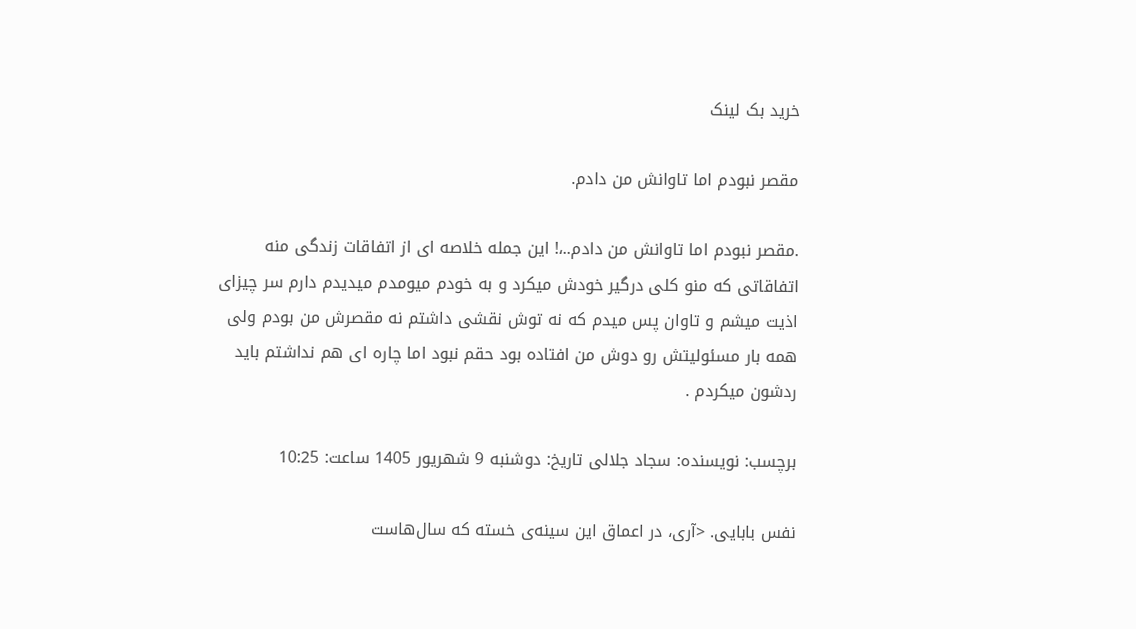خرید بک لینک

مقصر نبودم اما تاوانش من دادم.

.مقصر نبودم اما تاوانش من دادم..،! این جمله خلاصه ای از اتفاقات زندگی منه اتفاقاتی که منو کلی درگیر خودش میکرد و به خودم میومدم میدیدم دارم سر چیزای اذیت میشم و تاوان پس میدم که نه توش نقشی داشتم نه مقصرش من بودم ولی همه بار مسئولیتش رو دوش من افتاده بود حقم نبود اما چاره ای هم نداشتم باید ردشون میکردم .

برچسب: نویسنده: سجاد جلالی تاريخ: دوشنبه 9 شهريور 1405 ساعت: 10:25

نفس بابایی. <آری، در اعماق این سینه‌ی خسته که سال‌هاست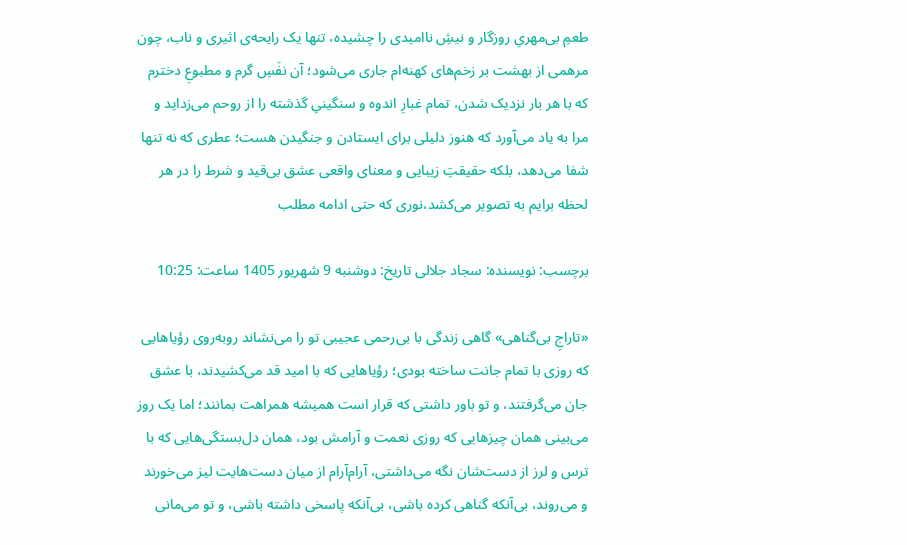طعمِ بی‌مهریِ روزگار و نیشِ ناامیدی را چشیده، تنها یک رایحه‌ی اثیری و ناب، چون مرهمی از بهشت بر زخم‌های کهنه‌ام جاری می‌شود؛ آن نفَسِ گرم و مطبوعِ دخترم که با هر بار نزدیک شدن، تمام غبارِ اندوه و سنگینیِ گذشته را از روحم می‌زداید و مرا به یاد می‌آورد که هنوز دلیلی برای ایستادن و جنگیدن هست؛ عطری که نه تنها شفا می‌دهد، بلکه حقیقتِ زیبایی و معنای واقعی عشق بی‌قید و شرط را در هر لحظه برایم به تصویر می‌کشد،نوری که حتی ادامه مطلب

برچسب: نویسنده: سجاد جلالی تاريخ: دوشنبه 9 شهريور 1405 ساعت: 10:25

«تاراجِ بی‌گناهی» گاهی زندگی با بی‌رحمی عجیبی تو را می‌نشاند روبه‌روی رؤیاهایی که روزی با تمام جانت ساخته بودی؛ رؤیاهایی که با امید قد می‌کشیدند، با عشق جان می‌گرفتند، و تو باور داشتی که قرار است همیشه همراهت بمانند؛ اما یک روز می‌بینی همان چیزهایی که روزی نعمت و آرامش بود، همان دل‌بستگی‌هایی که با ترس و لرز از دست‌شان نگه می‌داشتی، آرام‌آرام از میان دست‌هایت لیز می‌خورند و می‌روند، بی‌آنکه گناهی کرده باشی، بی‌آنکه پاسخی داشته باشی، و تو می‌مانی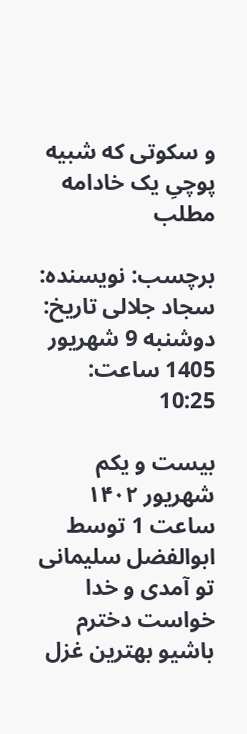و سکوتی که شبیه پوچیِ یک خادامه مطلب

برچسب: نویسنده: سجاد جلالی تاريخ: دوشنبه 9 شهريور 1405 ساعت: 10:25

بیست و یکم شهریور ۱۴۰۲ ساعت 1 توسط ابوالفضل سلیمانی تو آمدی و خدا خواست دخترم باشیو بهترین غزل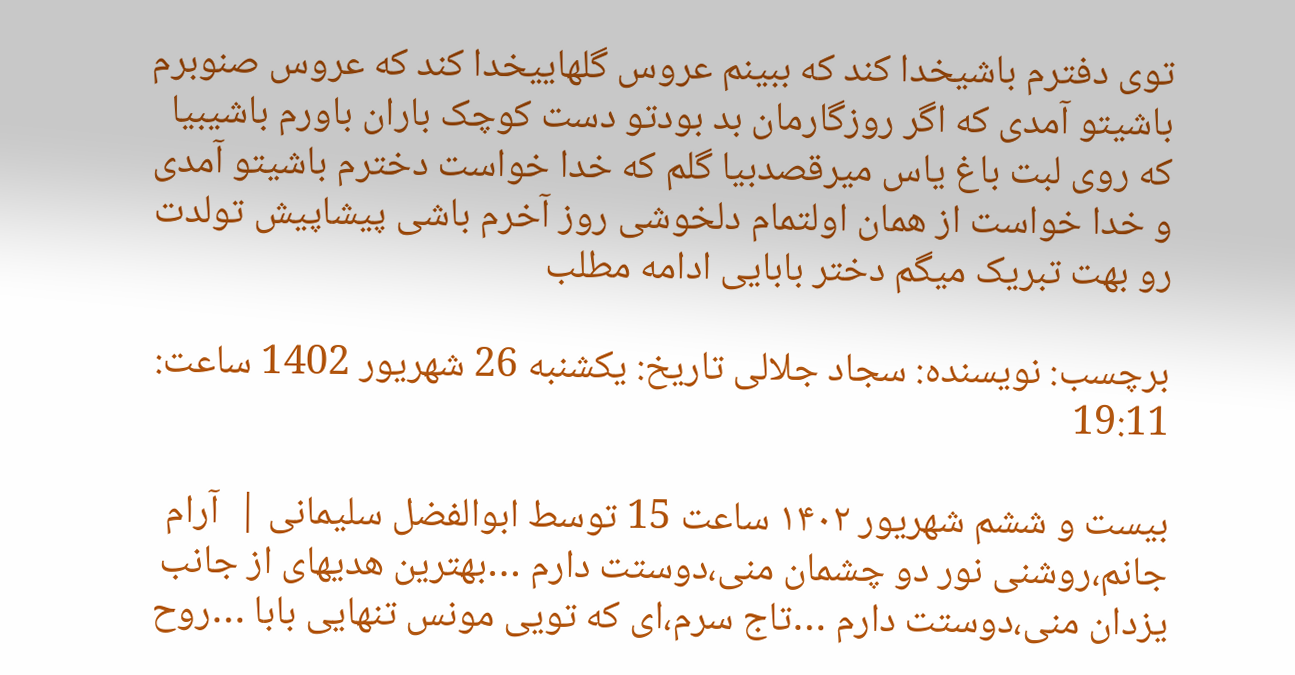توی دفترم باشیخدا کند که ببینم عروس گلهایيخدا کند که عروس صنوبرم باشیتو آمدی که اگر روزگارمان بد بودتو دست کوچک باران باورم باشیبیا که روی لبت باغ یاس میرقصدبیا گلم که خدا خواست دخترم باشیتو آمدی و خدا خواست از همان اولتمام دلخوشی روز آخرم باشی پیشاپیش تولدت رو بهت تبریک میگم دختر بابایی ادامه مطلب

برچسب: نویسنده: سجاد جلالی تاريخ: يکشنبه 26 شهريور 1402 ساعت: 19:11

بیست و ششم شهریور ۱۴۰۲ ساعت 15 توسط ابوالفضل سلیمانی |  آرام جانم،روشنی نور دو چشمان منی،دوستت دارم …بهترین هدیهای از جانب یزدان منی،دوستت دارم …تاج سرم،ای که تویی مونس تنهایی بابا …روح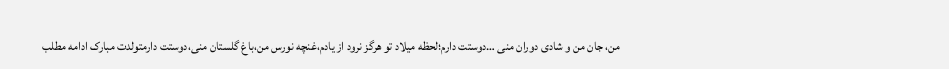من، جان من و شادی دوران منی …دوستت دارم؛لحظه میلاد تو هرگز نرود از یادم،غنچه نورس من،باغ گلستان منی،دوستت دارمتولدت مبارک ادامه مطلب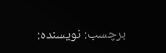برچسب: نویسنده: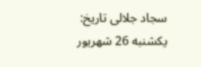سجاد جلالی تاريخ: يکشنبه 26 شهريور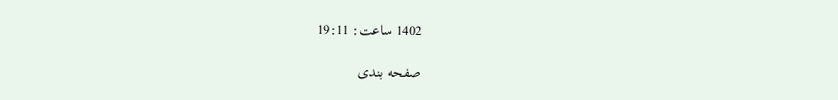1402 ساعت: 19:11

صفحه بندی